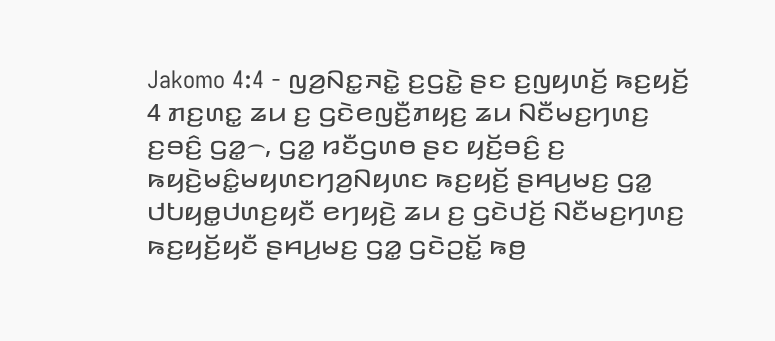Jakomo 4:4 - ꤜꤤ꤬ꤡꤢ꤭ꤏꤢꤧ꤭ ꤢ꤬ꤞꤢꤧ꤭ ꤔꤢ ꤢ꤬ꤜꤟꤛꤢꤩ꤬ ꤒꤢ꤬ꤟꤢꤩ꤬
4 ꤊꤢ꤬ꤛꤢ꤭ ꤘꤣ ꤢ꤬ ꤞꤢꤧꤕꤜꤢꤪ꤬ꤊꤟꤢ꤬ ꤘꤣ ꤡꤢꤪꤗꤢ꤬ꤚꤛꤢ꤬ ꤢ꤬ꤋꤢꤨ꤬ ꤞꤤ꤭꤮, ꤞꤤ꤭ ꤙꤢꤪꤞꤛꤥ ꤔꤢ ꤟꤢꤩ꤬ꤋꤢꤨ꤬ ꤢ꤬ ꤒꤟꤢꤧ꤬ꤗꤢꤨ꤭ꤗꤟꤛꤢꤚꤤ꤬ꤡꤟꤛꤢ ꤒꤢ꤬ꤟꤢꤩ꤬ ꤔꤌꤣ꤬ꤗꤢ꤬ ꤞꤤ꤭ ꤓꤝꤟꤥ꤭ꤓꤛꤢ꤬ꤟꤢꤪ ꤕꤚꤟꤢꤧ꤬ ꤘꤣ ꤢ꤬ ꤞꤢꤧꤓꤢꤩ꤬ ꤡꤢꤪꤗꤢ꤬ꤚꤛꤢ꤬ ꤒꤢ꤬ꤟꤢꤩ꤬ꤟꤢꤪ ꤔꤌꤣ꤬ꤗꤢ꤬ ꤞꤤ꤭ ꤞꤢꤧꤑꤢꤩ꤭ ꤒꤥ꤬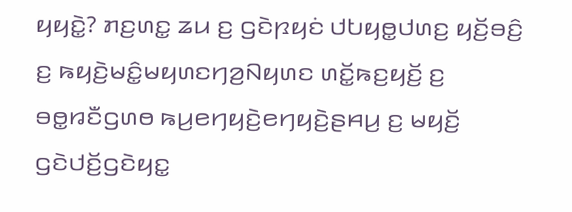ꤟꤟꤢꤧ꤭? ꤊꤢ꤬ꤛꤢ꤭ ꤘꤣ ꤢ꤬ ꤞꤢꤧꤐꤟꤢꤦ ꤓꤝꤟꤥ꤭ꤓꤛꤢ꤬ ꤟꤢꤩ꤬ꤋꤢꤨ꤬ ꤢ꤬ ꤒꤟꤢꤧ꤬ꤗꤢꤨ꤭ꤗꤟꤛꤢꤚꤤ꤬ꤡꤟꤛꤢ ꤛꤢꤩ꤭ꤒꤢ꤬ꤟꤢꤩ꤬ ꤢ꤬ ꤋꤥ꤭ꤙꤢꤪꤞꤛꤥ ꤒꤣ꤬ꤕꤚꤟꤢꤧ꤬ꤕꤚꤟꤢꤧ꤬ꤔꤌꤣ꤬ ꤢ꤬ ꤗꤟꤢꤩ꤬ ꤞꤢꤧꤓꤢꤩ꤬ꤞꤢꤧꤟꤢ꤭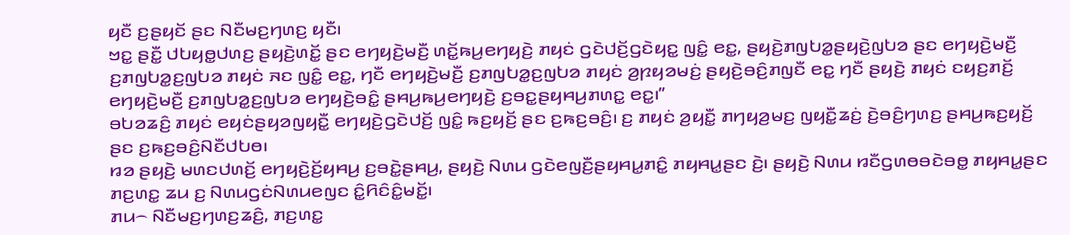ꤟꤢꤪ ꤢ꤬ꤔꤟꤢꤩ ꤔꤢ ꤡꤢꤪꤗꤢ꤬ꤚꤛꤢ꤬ ꤟꤢꤪ꤯
ꤠꤢ꤭ ꤔꤢꤪ꤭ ꤓꤝꤟꤥ꤭ꤓꤛꤢ꤬ ꤔꤟꤢꤧ꤬ꤛꤢꤩ꤭ ꤔꤢ ꤕꤚꤟꤢꤧ꤬ꤗꤢꤪ꤬ ꤛꤢꤩ꤭ꤒꤣ꤬ꤕꤚꤟꤢꤧ꤬ ꤊꤟꤢꤦ ꤞꤢꤧꤓꤢꤩ꤬ꤞꤢꤧꤟꤢ꤭ ꤜꤢꤨ꤭ ꤕꤢ꤭, ꤔꤟꤢꤧ꤬ꤊꤜꤝꤤ꤭ꤔꤟꤢꤧ꤬ꤜꤝꤤ ꤔꤢ ꤕꤚꤟꤢꤧ꤬ꤗꤢꤪ꤬ ꤢ꤬ꤊꤜꤝꤤ꤭ꤢ꤬ꤜꤝꤤ ꤊꤟꤢꤦ ꤏꤢ ꤜꤢꤨ꤭ ꤕꤢ꤭, ꤚꤢꤪ ꤕꤚꤟꤢꤧ꤬ꤗꤢꤪ꤬ ꤢ꤬ꤊꤜꤝꤤ꤭ꤢ꤬ꤜꤝꤤ ꤊꤟꤢꤦ ꤤ꤬ꤐꤟꤤꤗꤢꤦ꤬ ꤔꤟꤢꤧ꤬ꤋꤢꤨ꤬ꤊꤜꤢꤪ ꤕꤢ꤭ ꤚꤢꤪ ꤔꤟꤢꤧ꤬ ꤊꤟꤢꤦ ꤢꤟꤢ꤬ꤊꤢꤩ꤬ ꤕꤚꤟꤢꤧ꤬ꤗꤢꤪ꤬ ꤢ꤬ꤊꤜꤝꤤ꤭ꤢ꤬ꤜꤝꤤ ꤕꤚꤟꤢꤧ꤬ꤋꤢꤨ꤭ ꤔꤌꤣ꤬ꤒꤣ꤬ꤕꤚꤟꤢꤧ꤬ ꤢ꤬ꤋꤢ꤭ꤔꤟꤌꤣ꤬ꤊꤛꤢ꤭ ꤕꤢ꤭꤯”
ꤋꤝꤤꤘꤢꤨ꤬ ꤊꤟꤢꤦ ꤕꤟꤢꤦꤔꤟꤤꤜꤟꤢꤪ꤭ ꤕꤚꤟꤢꤧ꤬ꤞꤢꤧꤓꤢꤩ꤬ ꤜꤢꤨ꤭ ꤒꤢ꤬ꤟꤢꤩ꤬ ꤔꤢ ꤢ꤬ꤒꤢ꤬ꤋꤢꤨ꤬꤯ ꤢ꤬ ꤊꤟꤢꤦ ꤤ꤬ꤟꤢꤪ꤭ ꤊꤚꤟꤤ꤬ꤗꤢ꤬ ꤜꤟꤢꤪ꤭ꤘꤢꤦ꤬ ꤢꤧ꤬ꤋꤢꤨ꤬ꤚꤛꤢ꤬ ꤔꤌꤣ꤬ꤒꤢ꤬ꤟꤢꤩ꤬ ꤔꤢ ꤢ꤬ꤒꤢ꤬ꤋꤢꤨ꤬ꤡꤢꤪꤓꤝꤥ꤯
ꤙꤤ ꤔꤟꤢꤧ꤬ ꤗꤛꤢꤓꤛꤢꤩ꤬ ꤕꤚꤟꤢꤧ꤬ꤢꤩ꤬ꤟꤌꤣ꤬ ꤢ꤬ꤋꤢꤧ꤭ꤔꤌꤣ꤬, ꤔꤟꤢꤧ꤬ ꤡꤛꤣ ꤞꤢꤧꤕꤜꤢꤪ꤬ꤔꤟꤌꤣ꤭ꤊꤢꤨ꤭ ꤊꤟꤌꤣ꤭ꤔꤢ ꤢꤧ꤬꤯ ꤔꤟꤢꤧ꤬ ꤡꤛꤣ ꤙꤢꤪꤞꤛꤥꤋꤢꤧꤋꤥ꤭ ꤊꤟꤌꤣ꤭ꤔꤢ ꤊꤢ꤬ꤛꤢ꤭ ꤘꤣ ꤢ꤬ ꤡꤛꤣꤞꤢꤦꤡꤛꤣꤕꤜꤢ ꤢꤨ꤭ꤖꤢꤨꤢꤨ꤭ꤗꤢꤩ꤭꤯
ꤊꤣ꤮ ꤡꤢꤪꤗꤢ꤬ꤚꤛꤢ꤬ꤘꤢꤨ꤬, ꤊꤢ꤬ꤛꤢ꤭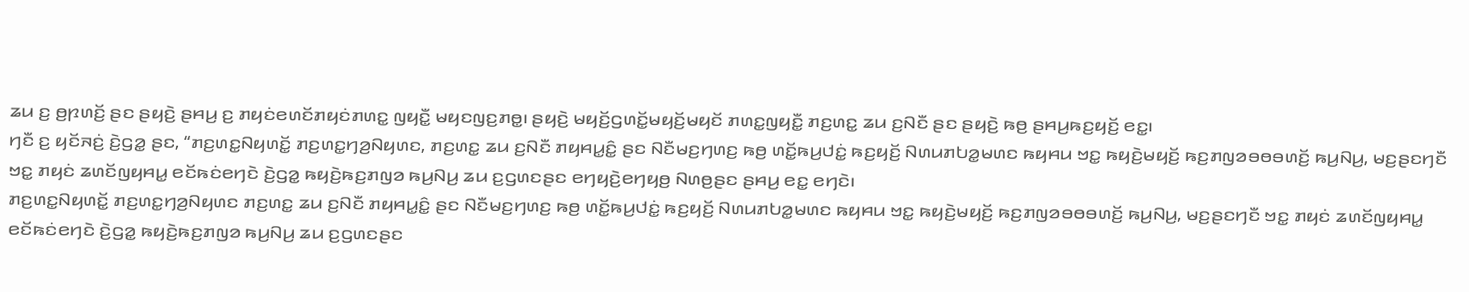ꤘꤣ ꤢ꤬ ꤥ꤬ꤐꤛꤢꤩ꤬ ꤔꤢ ꤔꤟꤢꤧ꤬ ꤔꤌꤣ꤬ ꤢ꤬ ꤊꤟꤢꤦꤕꤛꤢꤩꤊꤟꤢꤦꤊꤛꤢ꤭ ꤜꤟꤢꤪ꤭ ꤗꤟꤢꤜꤢ꤬ꤊꤥ꤭꤯ ꤔꤟꤢꤧ꤬ ꤗꤟꤢꤩ꤬ꤞꤛꤢꤩ꤭ꤗꤟꤢꤩ꤬ꤗꤟꤢꤩ ꤊꤛꤢ꤭ꤜꤟꤢꤪ꤭ ꤊꤢ꤬ꤛꤢ꤭ ꤘꤣ ꤢ꤬ꤡꤢꤪ ꤔꤢ ꤔꤟꤢꤧ꤬ ꤒꤥ꤬ ꤔꤌꤣ꤬ꤒꤢ꤬ꤟꤢꤩ꤬ ꤕꤢ꤭꤯
ꤚꤢꤪ ꤢ꤬ ꤟꤢꤩꤏꤢꤦ꤬ ꤢꤧ꤬ꤞꤤ꤭ ꤔꤢ, “ꤊꤢ꤬ꤛꤢ꤭ꤡꤟꤛꤢꤩ꤭ ꤊꤢ꤬ꤛꤢ꤭ꤚꤤ꤬ꤡꤟꤛꤢ, ꤊꤢ꤬ꤛꤢ꤭ ꤘꤣ ꤢ꤬ꤡꤢꤪ ꤊꤟꤌꤣ꤭ꤢꤨ꤭ ꤔꤢ ꤡꤢꤪꤗꤢ꤬ꤚꤛꤢ꤬ ꤒꤥ꤬ ꤛꤢꤩ꤭ꤒꤣ꤬ꤓꤢꤦ꤭ ꤒꤢ꤬ꤟꤢꤩ꤬ ꤡꤛꤣꤊꤝꤤ꤭ꤗꤛꤢ ꤒꤟꤌꤣ ꤠꤢ꤭ ꤒꤟꤢꤧ꤬ꤗꤟꤢꤩ꤬ ꤒꤢ꤬ꤊꤜꤤꤋꤥꤋꤛꤢꤩ꤬ ꤒꤣ꤬ꤡꤣ꤬, ꤗꤢ꤬ꤔꤢꤚꤢꤪ ꤠꤢ꤭ ꤊꤟꤢꤦ ꤘꤛꤢꤩꤜꤟꤌꤣ꤭ ꤕꤢꤩꤒꤢꤦꤕꤚꤢꤧ ꤢꤧ꤬ꤞꤤ꤭ ꤒꤟꤢꤧ꤬ꤒꤢ꤬ꤊꤜꤤ ꤒꤣ꤬ꤡꤣ꤬ ꤘꤣ ꤢ꤬ꤞꤛꤢꤔꤢ ꤕꤚꤟꤢꤧ꤬ꤕꤚꤟꤥ꤬ ꤡꤛꤥ꤬ꤔꤢ ꤔꤌꤣ꤬ ꤕꤢ꤭ ꤕꤚꤢꤧ꤯
ꤊꤢ꤬ꤛꤢ꤭ꤡꤟꤛꤢꤩ꤭ ꤊꤢ꤬ꤛꤢ꤭ꤚꤤ꤬ꤡꤟꤛꤢ ꤊꤢ꤬ꤛꤢ꤭ ꤘꤣ ꤢ꤬ꤡꤢꤪ ꤊꤟꤌꤣ꤭ꤢꤨ꤭ ꤔꤢ ꤡꤢꤪꤗꤢ꤬ꤚꤛꤢ꤬ ꤒꤥ꤬ ꤛꤢꤩ꤭ꤒꤣ꤬ꤓꤢꤦ꤭ ꤒꤢ꤬ꤟꤢꤩ꤬ ꤡꤛꤣꤊꤝꤤ꤭ꤗꤛꤢ ꤒꤟꤌꤣ ꤠꤢ꤭ ꤒꤟꤢꤧ꤬ꤗꤟꤢꤩ꤬ ꤒꤢ꤬ꤊꤜꤤꤋꤥꤋꤛꤢꤩ꤬ ꤒꤣ꤬ꤡꤣ꤬, ꤗꤢ꤬ꤔꤢꤚꤢꤪ ꤠꤢ꤭ ꤊꤟꤢꤦ ꤘꤛꤢꤩꤜꤟꤌꤣ꤭ ꤕꤢꤩꤒꤢꤦꤕꤚꤢꤧ ꤢꤧ꤬ꤞꤤ꤭ ꤒꤟꤢꤧ꤬ꤒꤢ꤬ꤊꤜꤤ ꤒꤣ꤬ꤡꤣ꤬ ꤘꤣ ꤢ꤬ꤞꤛꤢꤔꤢ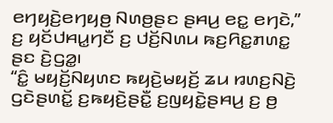ꤕꤚꤟꤢꤧ꤬ꤕꤚꤟꤥ꤬ ꤡꤛꤥ꤬ꤔꤢ ꤔꤌꤣ꤬ ꤕꤢ꤭ ꤕꤚꤢꤧ,” ꤢ꤬ ꤟꤢꤩꤓꤌꤣ꤭ꤚꤢꤪ ꤢ꤬ ꤓꤢꤩ꤬ꤡꤛꤣ ꤒꤢ꤬ꤖꤢ꤭ꤊꤛꤢ꤭ ꤔꤢ ꤢꤧ꤬ꤞꤤ꤭꤯
“ꤢꤨ꤭ ꤗꤟꤢꤩ꤬ꤡꤟꤛꤢ ꤒꤟꤢꤧ꤬ꤗꤟꤢꤩ꤬ ꤘꤣ ꤙꤛꤢ꤬ꤡꤢꤧ꤬ ꤞꤢꤧꤔꤛꤢꤩ꤭ ꤢ꤬ꤒꤟꤢꤧ꤬ꤔꤢꤪ꤭ ꤢ꤬ꤜꤟꤢꤧ꤭ꤔꤌꤣ꤬ ꤢ꤬ ꤥ꤬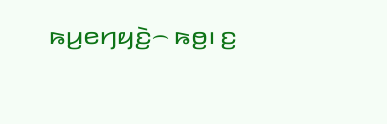ꤒꤣ꤬ꤕꤚꤟꤢꤧ꤬꤮ ꤒꤥ꤬꤯ ꤢ꤬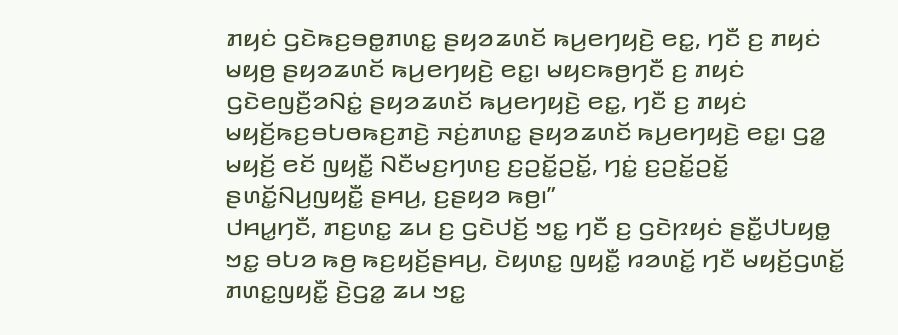ꤊꤟꤢꤦ ꤞꤢꤧꤒꤢ꤬ꤋꤥ꤭ꤊꤛꤢ꤭ ꤔꤟꤤꤘꤛꤢꤩ ꤒꤣ꤬ꤕꤚꤟꤢꤧ꤬ ꤕꤢ꤭, ꤚꤢꤪ ꤢ꤬ ꤊꤟꤢꤦ ꤗꤟꤥ꤬ ꤔꤟꤤꤘꤛꤢꤩ ꤒꤣ꤬ꤕꤚꤟꤢꤧ꤬ ꤕꤢ꤭꤯ ꤗꤟꤢꤒꤥ꤬ꤚꤢꤪ ꤢ꤬ ꤊꤟꤢꤦ ꤞꤢꤧꤕꤜꤢꤪ꤬ꤤꤡꤢꤦ꤭ ꤔꤟꤤꤘꤛꤢꤩ ꤒꤣ꤬ꤕꤚꤟꤢꤧ꤬ ꤕꤢ꤭, ꤚꤢꤪ ꤢ꤬ ꤊꤟꤢꤦ ꤗꤟꤢꤩ꤬ꤒꤢ꤬ꤋꤝꤥꤒꤢ꤬ꤊꤢꤧ꤬ ꤏꤢꤦ꤬ꤊꤛꤢ꤭ ꤔꤟꤤꤘꤛꤢꤩ ꤒꤣ꤬ꤕꤚꤟꤢꤧ꤬ ꤕꤢ꤭꤯ ꤞꤤ꤭ ꤗꤟꤢꤩ꤬ ꤕꤢꤩ ꤜꤟꤢꤪ꤭ ꤡꤢꤪꤗꤢ꤬ꤚꤛꤢ꤬ ꤢ꤬ꤑꤢꤩ꤭ꤑꤢꤩ꤭, ꤚꤢꤦ꤭ ꤢ꤬ꤑꤢꤩ꤭ꤑꤢꤩ꤭ ꤔꤛꤢꤩ꤭ꤡꤣ꤬ꤜꤟꤢꤪ꤭ ꤔꤌꤣ꤬, ꤢ꤬ꤔꤟꤤ ꤒꤥ꤬꤯”
ꤓꤌꤣ꤭ꤚꤢꤪ, ꤊꤢ꤬ꤛꤢ꤭ ꤘꤣ ꤢ꤬ ꤞꤢꤧꤓꤢꤩ꤬ ꤠꤢ꤭ ꤚꤢꤪ ꤢ꤬ ꤞꤢꤧꤐꤟꤢꤦ ꤔꤢꤪ꤭ꤓꤝꤟꤥ꤭ ꤠꤢ꤭ ꤋꤝꤤ ꤒꤥ꤬ ꤒꤢ꤬ꤟꤢꤩ꤬ꤔꤌꤣ꤬, ꤢꤧꤟꤛꤢ꤭ ꤜꤟꤢꤪ꤭ ꤙꤤꤛꤢꤩ꤭ ꤚꤢꤪ ꤗꤟꤢꤩ꤬ꤞꤛꤢꤩ꤭ ꤊꤛꤢ꤭ꤜꤟꤢꤪ꤭ ꤢꤧ꤬ꤞꤤ꤭ ꤘꤣ ꤠꤢ꤭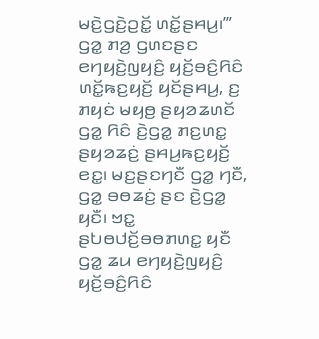ꤗꤢꤧ꤬ꤞꤢꤧ꤬ꤑꤢꤩ꤭ ꤛꤢꤩ꤭ꤔꤌꤣ꤬꤯’”
ꤞꤤ꤭ ꤊꤤ꤬ ꤞꤛꤢꤔꤢ ꤕꤚꤟꤢꤧ꤬ꤜꤟꤢꤨ꤬ ꤟꤢꤩ꤬ꤋꤢꤨ꤬ꤖꤢꤨ ꤛꤢꤩ꤭ꤒꤢ꤬ꤟꤢꤩ꤬ ꤟꤢꤩꤔꤌꤣ꤬, ꤢ꤬ ꤊꤟꤢꤦ ꤗꤟꤥ꤬ ꤔꤟꤤꤘꤛꤢꤩ ꤞꤤ꤭ ꤖꤢꤨ ꤢꤧ꤬ꤞꤤ꤭ ꤊꤢ꤬ꤛꤢ꤭ ꤔꤟꤤꤘꤢꤦ꤬ ꤔꤌꤣ꤬ꤒꤢ꤬ꤟꤢꤩ꤬ ꤕꤢ꤭꤯ ꤗꤢ꤬ꤔꤢꤚꤢꤪ ꤞꤤ꤭ ꤚꤢꤪ, ꤞꤤ꤭ ꤋꤥꤘꤢꤦ꤬ ꤔꤢ ꤢꤧ꤬ꤞꤤ꤭ ꤟꤢꤪ꤯ ꤠꤢ꤭ ꤔꤝꤥꤓꤢꤩ꤬ꤋꤥꤊꤛꤢ꤭ ꤟꤢꤪ ꤞꤤ꤭ ꤘꤣ ꤕꤚꤟꤢꤧ꤬ꤜꤟꤢꤨ꤬ ꤟꤢꤩ꤬ꤋꤢꤨ꤬ꤖꤢꤨ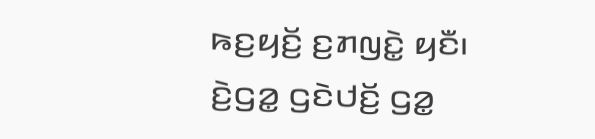ꤒꤢ꤬ꤟꤢꤩ꤬ ꤢ꤬ꤊꤜꤢꤧ꤭ ꤟꤢꤪ꤯ ꤢꤧ꤬ꤞꤤ꤭ ꤞꤢꤧꤓꤢꤩ꤬ ꤞꤤ꤭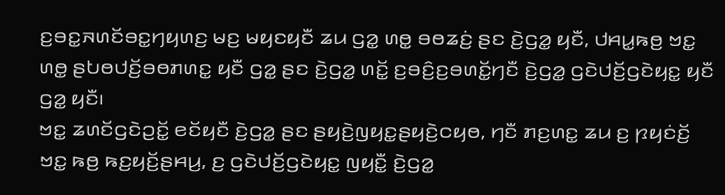ꤢ꤬ꤋꤢ꤭ꤏꤛꤢꤩꤋꤢ꤭ꤚꤟꤛꤢ꤬ ꤗꤢ꤬ ꤗꤟꤢꤟꤢꤪ ꤘꤣ ꤞꤤ꤭ ꤛꤥ꤭ ꤋꤥꤘꤢꤦ꤬ ꤔꤢ ꤢꤧ꤬ꤞꤤ꤭ ꤟꤢꤪ, ꤓꤌꤣ꤭ꤒꤥ꤬ ꤠꤢ꤭ ꤛꤥ꤭ ꤔꤝꤥꤓꤢꤩ꤬ꤋꤥꤊꤛꤢ꤭ ꤟꤢꤪ ꤞꤤ꤭ ꤔꤢ ꤢꤧ꤬ꤞꤤ꤭ ꤛꤢꤩ꤭ ꤢ꤬ꤋꤢꤨ꤬ꤢ꤬ꤋꤛꤢꤩ꤭ꤚꤢꤪ ꤢꤧ꤬ꤞꤤ꤭ ꤞꤢꤧꤓꤢꤩ꤬ꤞꤢꤧꤟꤢ꤭ ꤟꤢꤪ ꤞꤤ꤭ ꤟꤢꤪ꤯
ꤠꤢ꤭ ꤘꤛꤢꤩꤞꤢꤧꤑꤢꤩ꤭ ꤕꤢꤩꤟꤢꤪ ꤢꤧ꤬ꤞꤤ꤭ ꤔꤢ ꤔꤟꤢꤧ꤬ꤜꤟꤢ꤭ꤔꤟꤢꤧ꤬ꤍꤟꤥ, ꤚꤢꤪ ꤊꤢ꤬ꤛꤢ꤭ ꤘꤣ ꤢ꤬ ꤐꤟꤢꤦꤢꤩ꤬ ꤠꤢ꤭ ꤒꤥ꤬ ꤒꤢ꤬ꤟꤢꤩ꤬ꤔꤌꤣ꤬, ꤢ꤬ ꤞꤢꤧꤓꤢꤩ꤬ꤞꤢꤧꤟꤢ꤭ ꤜꤟꤢꤪ꤭ ꤢꤧ꤬ꤞꤤ꤭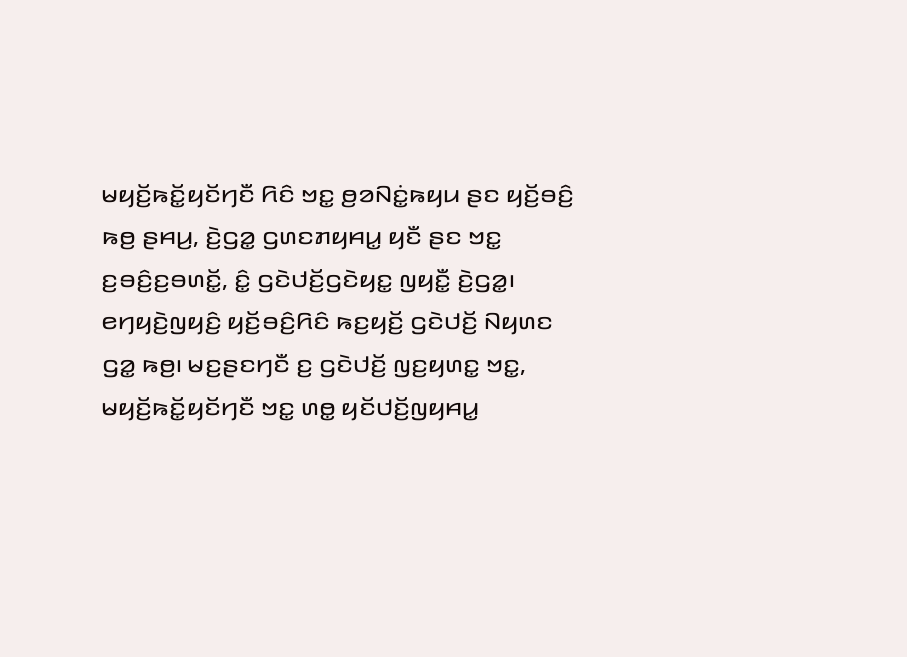ꤗꤟꤢꤩ꤬ꤒꤢꤩ꤭ꤟꤢꤩꤚꤢꤪ ꤖꤢꤨ ꤠꤢ꤭ ꤥ꤬ꤤꤡꤢꤦ꤭ꤒꤟꤣ ꤔꤢ ꤟꤢꤩ꤬ꤋꤢꤨ꤬ ꤒꤥ꤬ ꤔꤌꤣ꤬, ꤢꤧ꤬ꤞꤤ꤭ ꤞꤛꤢꤊꤟꤌꤣ꤭ ꤟꤢꤪ ꤔꤢ ꤠꤢ꤭ ꤢ꤬ꤋꤢꤨ꤬ꤢ꤬ꤋꤛꤢꤩ꤭, ꤢꤨ꤭ ꤞꤢꤧꤓꤢꤩ꤬ꤞꤢꤧꤟꤢ꤭ ꤜꤟꤢꤪ꤭ ꤢꤧ꤬ꤞꤤ꤭꤯
ꤕꤚꤟꤢꤧ꤬ꤜꤟꤢꤨ꤬ ꤟꤢꤩ꤬ꤋꤢꤨ꤬ꤖꤢꤨ ꤒꤢ꤬ꤟꤢꤩ꤬ ꤞꤢꤧꤓꤢꤩ꤬ ꤡꤟꤛꤢ ꤞꤤ꤭ ꤒꤥ꤬꤯ ꤗꤢ꤬ꤔꤢꤚꤢꤪ ꤢ꤬ ꤞꤢꤧꤓꤢꤩ꤬ ꤜꤢ꤬ꤟꤛꤢ꤭ ꤠꤢ꤭, ꤗꤟꤢꤩ꤬ꤒꤢꤩ꤭ꤟꤢꤩꤚꤢꤪ ꤠꤢ꤭ ꤛꤥ꤭ ꤟꤢꤩꤓꤢꤩ꤬ꤜꤟꤌꤣ꤭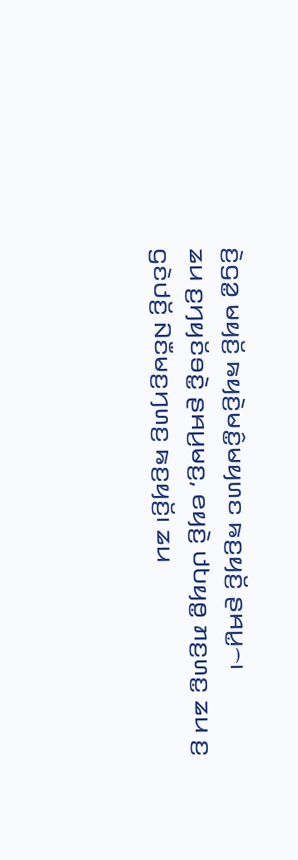ꤢꤧ꤬ꤞꤤ꤭ ꤗꤟꤢꤩ꤬ ꤒꤟꤢꤧ꤬ꤗꤢꤨ꤭ꤗꤟꤛꤢ ꤒꤢ꤬ꤟꤢꤩ꤬ ꤔꤌꤣ꤭꤮꤯
ꤘꤣ ꤢ꤬ꤚꤟꤢꤩꤋꤢꤧ꤭ ꤔꤌꤣ꤬ꤗꤢ꤬, ꤕꤟꤢꤧ꤬ ꤓꤝꤟꤥ꤭ ꤊꤢ꤬ꤛꤢ꤭ ꤘꤣ ꤢ꤬ ꤞꤢꤧꤓꤢꤩ꤬ ꤡꤢꤪꤗꤢ꤬ꤚꤛꤢ꤬ ꤒꤢ꤬ꤟꤢꤩ꤬꤯ ꤘꤣ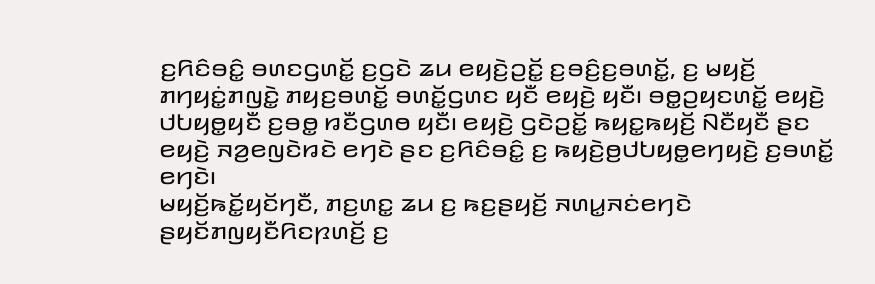ꤢ꤬ꤖꤢꤨꤋꤢꤨ꤭ ꤋꤛꤢꤞꤛꤢꤩ꤭ ꤢ꤬ꤞꤢꤧ ꤘꤣ ꤕꤟꤢꤧ꤬ꤑꤢꤩ꤭ ꤢ꤬ꤋꤢꤨ꤬ꤢ꤬ꤋꤛꤢꤩ꤭, ꤢ꤬ ꤗꤟꤢꤩ꤬ ꤊꤚꤟꤢꤦ꤭ꤊꤜꤢꤧ꤭ ꤊꤟꤢ꤬ꤋꤛꤢꤩ꤭ ꤋꤛꤢꤩ꤭ꤞꤛꤢ ꤟꤢꤪ ꤕꤟꤢꤧ꤬ ꤟꤢꤪ꤯ ꤋꤥ꤭ꤑꤟꤢꤛꤢꤩ꤭ ꤕꤟꤢꤧ꤬ ꤓꤝꤟꤥ꤭ꤟꤢꤪ ꤢ꤬ꤋꤥ꤭ ꤙꤢꤪꤞꤛꤥ ꤟꤢꤪ꤯ ꤕꤟꤢꤧ꤬ ꤞꤢꤧꤑꤢꤩ꤭ ꤒꤟꤢ꤭ꤒꤟꤢꤩ꤬ ꤡꤢꤪꤟꤢꤪ ꤔꤢ ꤕꤟꤢꤧ꤬ ꤏꤤ꤬ꤕꤜꤢꤧꤙꤢꤧ ꤕꤚꤢꤧ ꤔꤢ ꤢ꤬ꤖꤢꤨꤋꤢꤨ꤭ ꤢ꤬ ꤒꤟꤢꤧ꤬ꤥ꤬ꤓꤝꤟꤥ꤭ꤕꤚꤟꤢꤧ꤬ ꤢ꤬ꤋꤛꤢꤩ꤭ ꤕꤚꤢꤧ꤯
ꤗꤟꤢꤩ꤬ꤒꤢꤩ꤭ꤟꤢꤩꤚꤢꤪ, ꤊꤢ꤬ꤛꤢ꤭ ꤘꤣ ꤢ꤬ ꤒꤢ꤬ꤔꤟꤢꤩ꤬ ꤏꤛꤣ꤭ꤏꤢꤦꤕꤚꤢꤧ ꤔꤟꤢꤩꤊꤜꤟꤢꤪꤖꤢꤐꤛꤢꤩ꤬ ꤢ꤬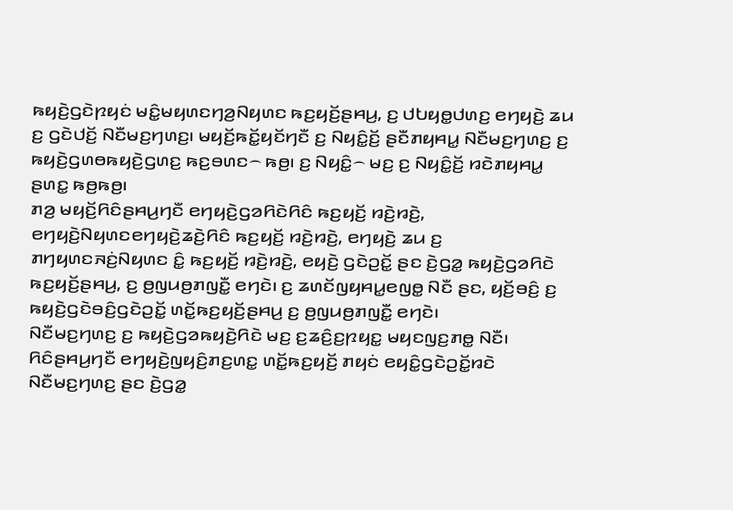ꤒꤟꤢꤧ꤬ꤞꤢꤧꤐꤟꤢꤦ ꤗꤢꤨ꤭ꤗꤟꤛꤢꤚꤤ꤬ꤡꤟꤛꤢ ꤒꤢ꤬ꤟꤢꤩ꤬ꤔꤌꤣ꤬, ꤢ꤬ ꤓꤝꤟꤥ꤭ꤓꤛꤢ꤬ ꤕꤚꤟꤢꤧ꤬ ꤘꤣ ꤢ꤬ ꤞꤢꤧꤓꤢꤩ꤬ ꤡꤢꤪꤗꤢ꤬ꤚꤛꤢ꤬꤯ ꤗꤟꤢꤩ꤬ꤒꤢꤩ꤭ꤟꤢꤩꤚꤢꤪ ꤢ꤬ ꤡꤟꤢꤨ꤭ꤢꤩ꤬ ꤔꤢꤪꤊꤟꤌꤣ꤭ ꤡꤢꤪꤗꤢ꤬ꤚꤛꤢ꤬ ꤢ꤬ ꤒꤟꤢꤧ꤬ꤞꤛꤥꤒꤟꤢꤧ꤬ꤞꤛꤢ꤬ ꤒꤢ꤬ꤋꤛꤢ꤮ ꤒꤥ꤬꤯ ꤢ꤬ ꤡꤟꤢꤨ꤭꤮ ꤗꤢ꤬ ꤢ꤬ ꤡꤟꤢꤨ꤭ꤢꤩ꤬ ꤙꤢꤧꤊꤟꤌꤣ꤭ ꤔꤛꤢ꤭ ꤒꤥ꤬ꤒꤥ꤬꤯
ꤊꤤ꤬ ꤗꤟꤢꤩ꤬ꤖꤢꤨꤔꤌꤣ꤬ꤚꤢꤪ ꤕꤚꤟꤢꤧ꤬ꤞꤤꤖꤢꤧꤖꤢꤨ ꤒꤢ꤬ꤟꤢꤩ꤬ ꤙꤢꤧ꤬ꤙꤢꤧ꤬, ꤕꤚꤟꤢꤧ꤬ꤡꤟꤛꤢꤕꤚꤟꤢꤧ꤬ꤘꤢꤧ꤬ꤖꤢꤨ ꤒꤢ꤬ꤟꤢꤩ꤬ ꤙꤢꤧ꤬ꤙꤢꤧ꤬, ꤕꤚꤟꤢꤧ꤬ ꤘꤣ ꤢ꤬ ꤊꤚꤟꤛꤢꤏꤢꤦ꤬ꤡꤟꤛꤢ ꤢꤨ꤭ ꤒꤢ꤬ꤟꤢꤩ꤬ ꤙꤢꤧ꤬ꤙꤢꤧ꤬, ꤕꤟꤢꤧ꤬ ꤞꤢꤧꤑꤢꤩ꤭ ꤔꤢ ꤢꤧ꤬ꤞꤤ꤭ ꤒꤟꤢꤧ꤬ꤞꤤꤖꤢꤧ ꤒꤢ꤬ꤟꤢꤩ꤬ꤔꤌꤣ꤬, ꤢ꤬ ꤥ꤬ꤜꤣꤥ꤬ꤊꤜꤢꤪ꤭ ꤕꤚꤢꤧ꤯ ꤢ꤬ ꤘꤛꤢꤩꤜꤟꤌꤣ꤭ꤕꤜꤥ꤭ ꤡꤢꤪ ꤔꤢ, ꤟꤢꤩ꤬ꤋꤢꤨ꤬ ꤢ꤬ ꤒꤟꤢꤧ꤬ꤞꤢꤧꤋꤢꤨ꤬ꤞꤢꤧꤑꤢꤩ꤭ ꤛꤢꤩ꤭ꤒꤢ꤬ꤟꤢꤩ꤬ꤔꤌꤣ꤬ ꤢ꤬ ꤥ꤬ꤜꤣꤥ꤬ꤊꤜꤢꤪ꤭ ꤕꤚꤢꤧ꤯
ꤡꤢꤪꤗꤢ꤬ꤚꤛꤢ꤬ ꤢ꤬ ꤒꤟꤢꤧ꤬ꤞꤤꤒꤟꤢꤧ꤬ꤖꤢꤧ ꤗꤢ꤬ ꤢ꤬ꤘꤢꤨ꤬ꤢ꤬ꤐꤟꤢ꤭ ꤗꤟꤢꤜꤢ꤬ꤊꤥ꤭ ꤡꤢꤪ꤯ ꤖꤢꤨꤔꤌꤣ꤬ꤚꤢꤪ ꤕꤚꤟꤢꤧ꤬ꤜꤟꤢꤨ꤬ꤊꤢ꤬ꤛꤢ꤭ ꤛꤢꤩ꤭ꤒꤢ꤬ꤟꤢꤩ꤬ ꤊꤟꤢꤦ ꤕꤟꤢꤨ꤭ꤞꤢꤧꤑꤢꤩ꤭ꤙꤢꤧ ꤡꤢꤪꤗꤢ꤬ꤚꤛꤢ꤬ ꤔꤢ ꤢꤧ꤬ꤞꤤ꤭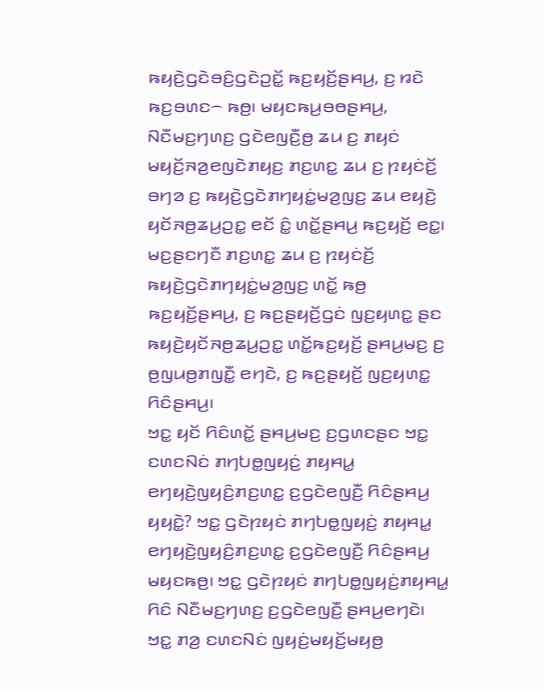ꤒꤟꤢꤧ꤬ꤞꤢꤧꤋꤢꤨ꤬ꤞꤢꤧꤑꤢꤩ꤭ ꤒꤢ꤬ꤟꤢꤩ꤬ꤔꤌꤣ꤬, ꤢ꤬ ꤙꤢꤧ ꤒꤢ꤬ꤋꤛꤢ꤮ ꤒꤥ꤬꤯ ꤗꤟꤢꤒꤣ꤬ꤋꤥꤔꤌꤣ꤬, ꤡꤢꤪꤗꤢ꤬ꤚꤛꤢ꤬ ꤞꤢꤧꤕꤜꤢꤪ꤬ꤥ꤬ ꤘꤣ ꤢ꤬ ꤊꤟꤢꤦ ꤗꤟꤢꤩ꤬ꤏꤤ꤬ꤕꤜꤢꤧꤊꤟꤢ꤬ ꤊꤢ꤬ꤛꤢ꤭ ꤘꤣ ꤢ꤬ ꤐꤟꤢꤦꤢꤩ꤬ ꤋꤚꤤ ꤢ꤬ ꤒꤟꤢꤧ꤬ꤞꤢꤧꤊꤚꤟꤢꤦ꤭ꤗꤤ꤬ꤜꤢ꤬ ꤘꤣ ꤕꤟꤢꤧ꤬ ꤟꤢꤩꤏꤥ꤬ꤘꤣ꤬ꤑꤢ꤭ ꤕꤢꤩ ꤢꤨ꤭ ꤛꤢꤩ꤭ꤔꤌꤣ꤬ ꤒꤢ꤬ꤟꤢꤩ꤬ ꤕꤢ꤭꤯ ꤗꤢ꤬ꤔꤢꤚꤢꤪ ꤊꤢ꤬ꤛꤢ꤭ ꤘꤣ ꤢ꤬ ꤐꤟꤢꤦꤢꤩ꤬ ꤒꤟꤢꤧ꤬ꤞꤢꤧꤊꤚꤟꤢꤦ꤭ꤗꤤ꤬ꤜꤢ꤬ ꤛꤢꤩ꤭ ꤒꤥ꤬ ꤒꤢ꤬ꤟꤢꤩ꤬ꤔꤌꤣ꤬, ꤢ꤬ ꤒꤢ꤬ꤔꤟꤢꤩ꤬ꤞꤢꤦ ꤜꤢ꤬ꤟꤛꤢ꤭ ꤔꤢ ꤒꤟꤢꤧ꤬ꤟꤢꤩꤏꤥ꤬ꤘꤣ꤬ꤑꤢ꤭ ꤛꤢꤩ꤭ꤒꤢ꤬ꤟꤢꤩ꤬ ꤔꤌꤣ꤬ꤗꤢ꤬ ꤢ꤬ ꤥ꤬ꤜꤣꤥ꤬ꤊꤜꤢꤪ꤭ ꤕꤚꤢꤧ, ꤢ꤬ ꤒꤢ꤬ꤔꤟꤢꤩ꤬ ꤜꤢ꤬ꤟꤛꤢ꤭ ꤖꤢꤨꤔꤌꤣ꤬꤯
ꤠꤢ꤭ ꤟꤢꤩ ꤖꤢꤨꤛꤢꤩ꤭ ꤔꤌꤣ꤬ꤗꤢ꤬ ꤢ꤬ꤞꤛꤢꤔꤢ ꤠꤢ꤭ ꤢꤛꤢꤡꤢꤦ ꤊꤚꤝꤥ꤭ꤜꤟꤢꤦ꤬ ꤊꤟꤌꤣ꤭ ꤕꤚꤟꤢꤧ꤬ꤜꤟꤢꤨ꤬ꤊꤢ꤬ꤛꤢ꤭ ꤢ꤬ꤞꤢꤧꤕꤜꤢꤪ꤬ ꤖꤢꤨꤔꤌꤣ꤬ ꤟꤟꤢꤧ꤭? ꤠꤢ꤭ ꤞꤢꤧꤐꤟꤢꤦ ꤊꤚꤝꤥ꤭ꤜꤟꤢꤦ꤬ ꤊꤟꤌꤣ꤭ ꤕꤚꤟꤢꤧ꤬ꤜꤟꤢꤨ꤬ꤊꤢ꤬ꤛꤢ꤭ ꤢ꤬ꤞꤢꤧꤕꤜꤢꤪ꤬ ꤖꤢꤨꤔꤌꤣ꤬ ꤗꤟꤢꤒꤥ꤬꤯ ꤠꤢ꤭ ꤞꤢꤧꤐꤟꤢꤦ ꤊꤚꤝꤥ꤭ꤜꤟꤢꤦ꤬ꤊꤟꤌꤣ꤭ ꤖꤢꤨ ꤡꤢꤪꤗꤢ꤬ꤚꤛꤢ꤬ ꤢ꤬ꤞꤢꤧꤕꤜꤢꤪ꤬ ꤔꤌꤣ꤬ꤕꤚꤢꤧ꤯ ꤠꤢ꤭ ꤊꤤ꤬ ꤢꤛꤢꤡꤢꤦ ꤜꤟꤢꤦ꤬ꤗꤟꤢꤩ꤬ꤗꤟꤥ꤬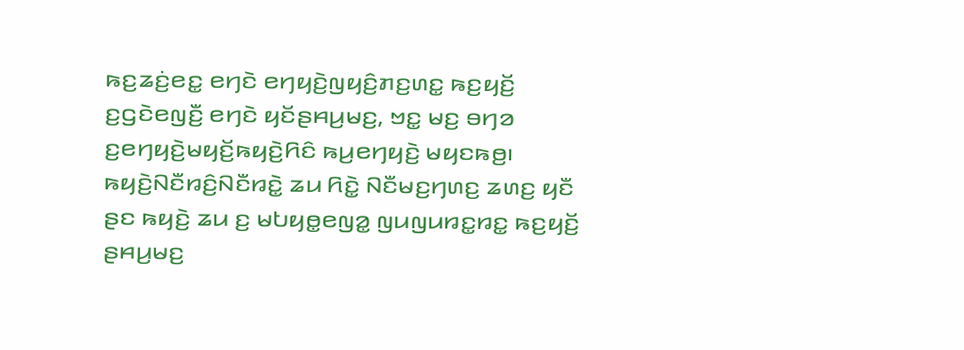ꤒꤢ꤬ꤘꤢꤦ꤬ꤕꤢ꤭ ꤕꤚꤢꤧ ꤕꤚꤟꤢꤧ꤬ꤜꤟꤢꤨ꤬ꤊꤢ꤬ꤛꤢ꤭ ꤒꤢ꤬ꤟꤢꤩ꤬ ꤢ꤬ꤞꤢꤧꤕꤜꤢꤪ꤬ ꤕꤚꤢꤧ ꤟꤢꤩꤔꤌꤣ꤬ꤗꤢ꤬, ꤠꤢ꤭ ꤗꤢ꤬ ꤋꤚꤤ ꤢ꤬ꤕꤚꤟꤢꤧ꤬ꤗꤟꤢꤩ꤬ꤒꤟꤢꤧ꤬ꤖꤢꤨ ꤒꤣ꤬ꤕꤚꤟꤢꤧ꤬ ꤗꤟꤢꤒꤥ꤬꤯
ꤒꤟꤢꤧ꤬ꤡꤢꤪꤙꤢꤨ꤬ꤡꤢꤪꤙꤢꤧ꤭ ꤘꤣ ꤖꤢꤧ꤭ ꤡꤢꤪꤗꤢ꤬ꤚꤛꤢ꤬ ꤘꤛꤢ꤬ ꤟꤢꤪ ꤔꤢ ꤒꤟꤢꤧ꤬ ꤘꤣ ꤢ꤬ ꤗꤝꤟꤥ꤭ꤕꤜꤤ꤭ ꤜꤣꤜꤣꤙꤢ꤭ꤙꤢ꤭ ꤒꤢ꤬ꤟꤢꤩ꤬ ꤔꤌꤣ꤬ꤗꤢ꤬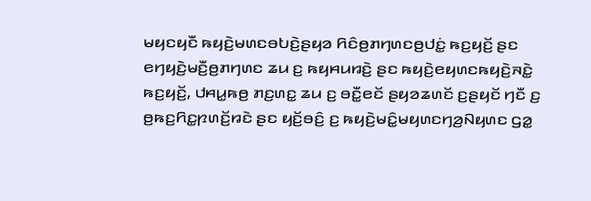ꤗꤟꤢꤟꤢꤪ ꤒꤟꤢꤧ꤬ꤗꤛꤢꤋꤝꤢꤧ꤬ꤔꤟꤤ ꤖꤢꤨꤥ꤬ꤊꤚꤛꤢꤥ꤬ꤓꤢꤦ꤭ ꤒꤢ꤬ꤟꤢꤩ꤬ ꤔꤢ ꤕꤚꤟꤢꤧ꤬ꤗꤢꤪ꤬ꤥ꤬ꤊꤚꤛꤢ ꤘꤣ ꤢ꤬ ꤒꤟꤌꤣꤙꤢꤧ꤬ ꤔꤢ ꤒꤟꤢꤧ꤬ꤕꤟꤛꤢꤒꤟꤢꤧ꤬ꤏꤢꤧ꤭ ꤒꤢ꤬ꤟꤢꤩ꤬, ꤓꤌꤣ꤭ꤒꤥ꤬ ꤊꤢ꤬ꤛꤢ꤭ ꤘꤣ ꤢ꤬ ꤋꤢꤪ꤭ꤕꤢꤩ ꤔꤟꤤꤘꤛꤢꤩ ꤢ꤬ꤔꤟꤢꤩ ꤚꤢꤪ ꤢ꤬ ꤥ꤬ꤒꤢ꤬ꤖꤢ꤭ꤐꤛꤢꤩ꤬ꤙꤢꤧ ꤔꤢ ꤟꤢꤩ꤬ꤋꤢꤨ꤬ ꤢ꤬ ꤒꤟꤢꤧ꤬ꤗꤢꤨ꤭ꤗꤟꤛꤢꤚꤤ꤬ꤡꤟꤛꤢ ꤞꤤ꤭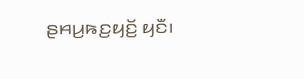ꤔꤌꤣ꤬ꤒꤢ꤬ꤟꤢꤩ꤬ ꤟꤢꤪ꤯